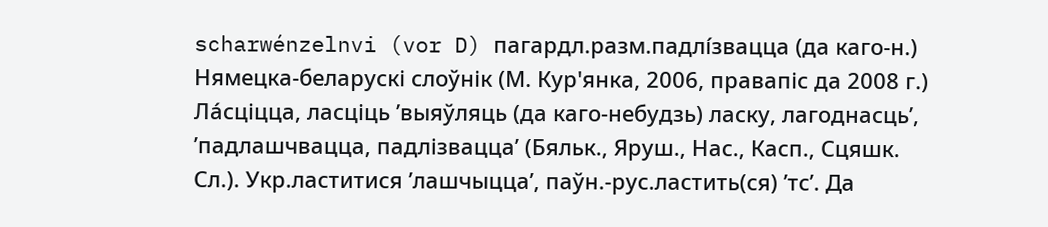scharwénzelnvi (vor D) пагардл.разм.падлі́звацца (да каго-н.)
Нямецка-беларускі слоўнік (М. Кур'янка, 2006, правапіс да 2008 г.)
Ла́сціцца, ласціць ’выяўляць (да каго-небудзь) ласку, лагоднасць’, ’падлашчвацца, падлізвацца’ (Бяльк., Яруш., Нас., Касп., Сцяшк. Сл.). Укр.ластитися ’лашчыцца’, паўн.-рус.ластить(ся) ’тс’. Да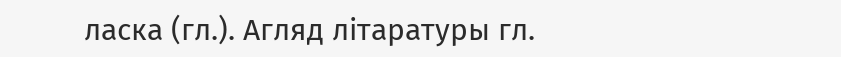ласка (гл.). Агляд літаратуры гл.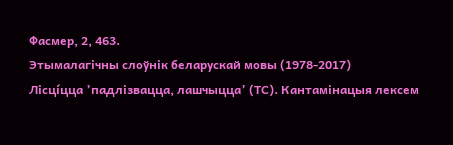Фасмер, 2, 463.
Этымалагічны слоўнік беларускай мовы (1978-2017)
Лісці́цца ’падлізвацца, лашчыцца’ (ТС). Кантамінацыя лексем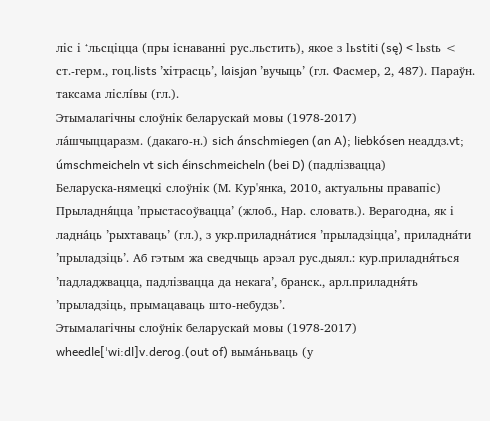ліс і ⁺льсціцца (пры існаванні рус.льстить), якое з lьstiti (sę) < lьstь < ст.-герм., гоц.lists ’хітрасць’, laisjan ’вучыць’ (гл. Фасмер, 2, 487). Параўн. таксама ліслі́вы (гл.).
Этымалагічны слоўнік беларускай мовы (1978-2017)
ла́шчыццаразм. (дакаго-н.) sich ánschmiegen (an A); liebkósen неаддз.vt; úmschmeicheln vt sich éinschmeicheln (bei D) (падлізвацца)
Беларуска-нямецкі слоўнік (М. Кур'янка, 2010, актуальны правапіс)
Прыладня́цца ’прыстасоўвацца’ (жлоб., Нар. словатв.). Верагодна, як і ладна́ць ’рыхтаваць’ (гл.), з укр.приладна́тися ’прыладзіцца’, приладна́ти ’прыладзіць’. Аб гэтым жа сведчыць арэал рус.дыял.: кур.приладня́ться ’падладжвацца, падлізвацца да некага’, бранск., арл.приладня́ть ’прыладзіць, прымацаваць што-небудзь’.
Этымалагічны слоўнік беларускай мовы (1978-2017)
wheedle[ˈwi:dl]v.derog.(out of) выма́ньваць (у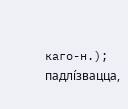каго-н.); падлі́звацца,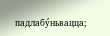падлабу́ньвацца;